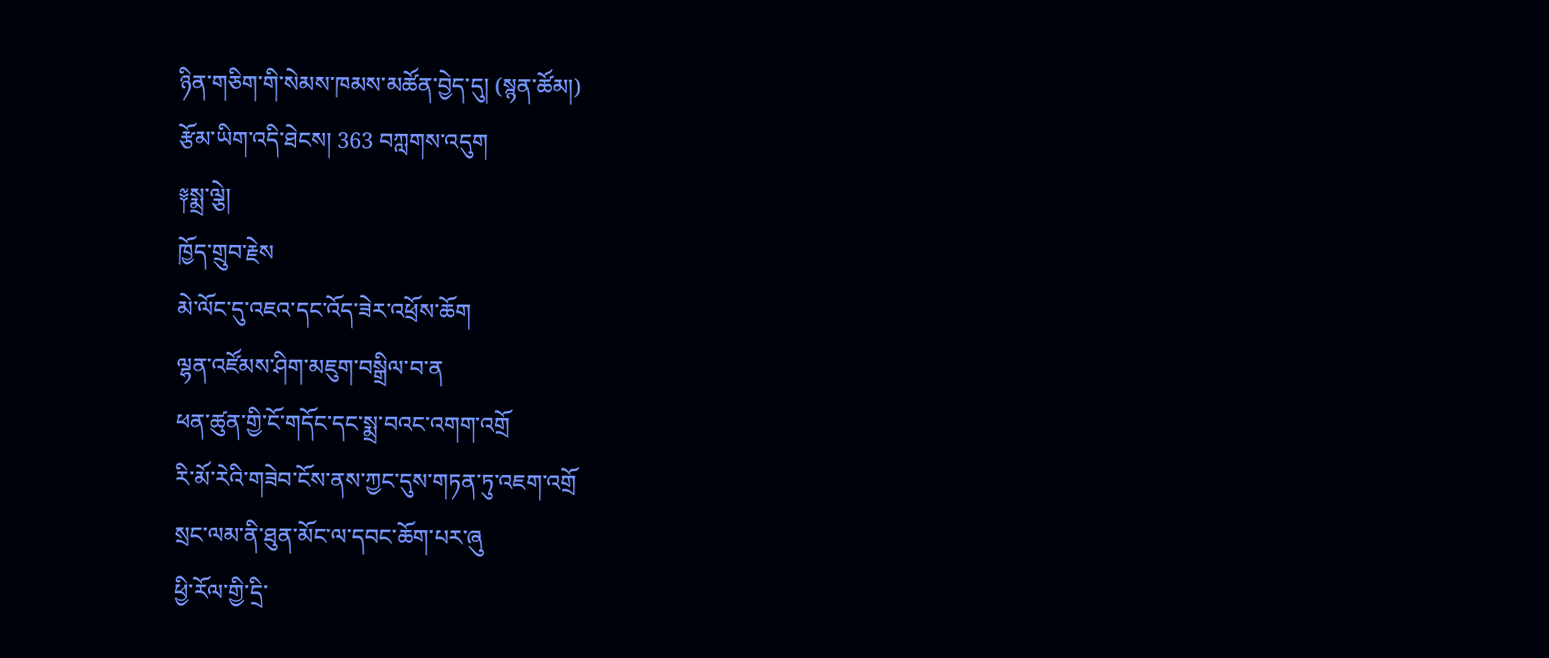ཉིན་གཅིག་གི་སེམས་ཁམས་མཚོན་བྱེད་དུ། (སྙན་ཚོམ།)
རྩོམ་ཡིག་འདི་ཐེངས། 363 བཀླགས་འདུག
༈སྨྲ་ལྕེ།
ཁྱོད་གྲུབ་རྗེས
མེ་ལོང་དུ་འཇའ་དང་འོད་ཟེར་འཕྲོས་ཆོག
ལྷན་འཛོམས་ཤིག་མཇུག་བསྒྲིལ་བ་ན
ཕན་ཚུན་གྱི་ངོ་གདོང་དང་སྨྲ་བའང་འགག་འགྲོ
རི་མོ་རེའི་གཟེབ་ངོས་ནས་ཀྱང་དུས་གཏན་ཏུ་འཇག་འགྲོ
སྲང་ལམ་ནི་ཐུན་མོང་ལ་དབང་ཆོག་པར་ཞུ
ཕྱི་རོལ་གྱི་དྲི་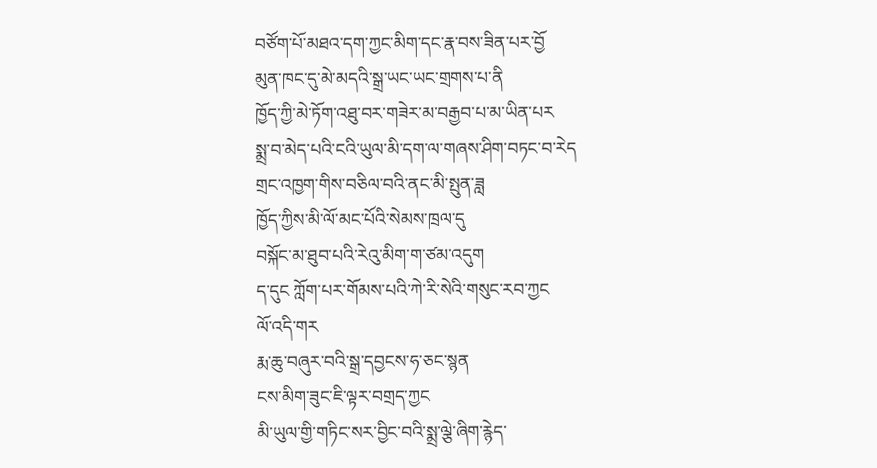བཙོག་པོ་མཐའ་དག་ཀྱང་མིག་དང་རྣ་བས་ཟིན་པར་བྱོ
མུན་ཁང་དུ་མེ་མདའི་སྒྲ་ཡང་ཡང་གྲགས་པ་ནི
ཁྱོད་ཀྱི་མེ་ཏོག་འཐུ་བར་གཟེར་མ་བརྒྱབ་པ་མ་ཡིན་པར
སྨྲ་བ་མེད་པའི་ངའི་ཡུལ་མི་དག་ལ་གཞས་ཤིག་བཏང་བ་རེད
གྲང་འཁྱག་གིས་བཅིལ་བའི་ནང་མི་སྤུན་ཟླ
ཁྱོད་ཀྱིས་མི་ལོ་མང་པོའི་སེམས་ཁྲལ་དུ
བསྐོང་མ་ཐུབ་པའི་རེའུ་མིག་ག་ཙམ་འདུག
ད་དུང ཀློག་པར་གོམས་པའི་ཀེ་རི་སེའི་གསུང་རབ་ཀྱང
ལོ་འདི་གར
རྨ་ཆུ་བཞུར་བའི་སྒྲ་དབྱངས་ཧ་ཅང་སྙན
ངས་མིག་ཟུང་ཇི་ལྟར་བགྲད་ཀྱང
མི་ཡུལ་གྱི་གཏིང་སར་བྱིང་བའི་སྨྲ་ལྕེ་ཞིག་རྙེད་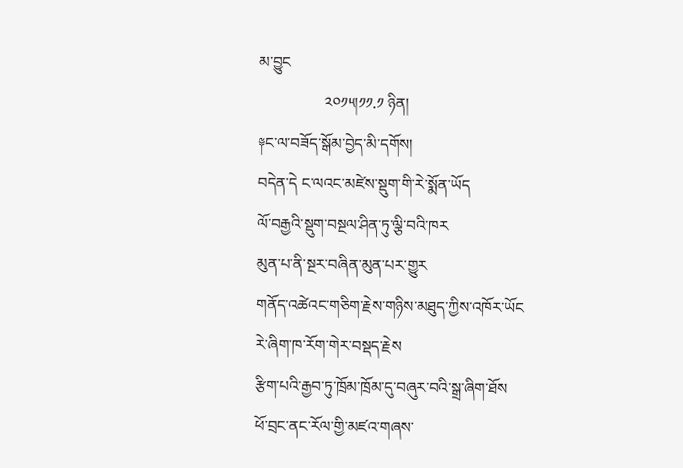མ་བྱུང
                 ༢༠༡༥།༡༡.༡ ཉིན།
༈ང་ལ་བཟོད་སྒོམ་བྱེད་མི་དགོས།
བདེན་དེ ང་ལའང་མཛེས་སྡུག་གི་རེ་སྨོན་ཡོད
ལོ་བརྒྱའི་སྡུག་བསྔལ་ཤིན་ཏུ་ལྕི་བའི་ཁར
མུན་པ་ནི་སྔར་བཞིན་མུན་པར་གྱུར
གནོད་འཚེའང་གཅིག་རྗེས་གཉིས་མཐུད་ཀྱིས་འཁོར་ཡོང
རེ་ཞིག་ཁ་རོག་གེར་བསྡད་རྗེས
རྩིག་པའི་རྒྱབ་ཏུ་ཁྲོམ་ཁྲོམ་དུ་བཞུར་བའི་སྒྲ་ཞིག་ཐོས
ཕོ་བྲང་ནང་རོལ་གྱི་མཛའ་གཞས་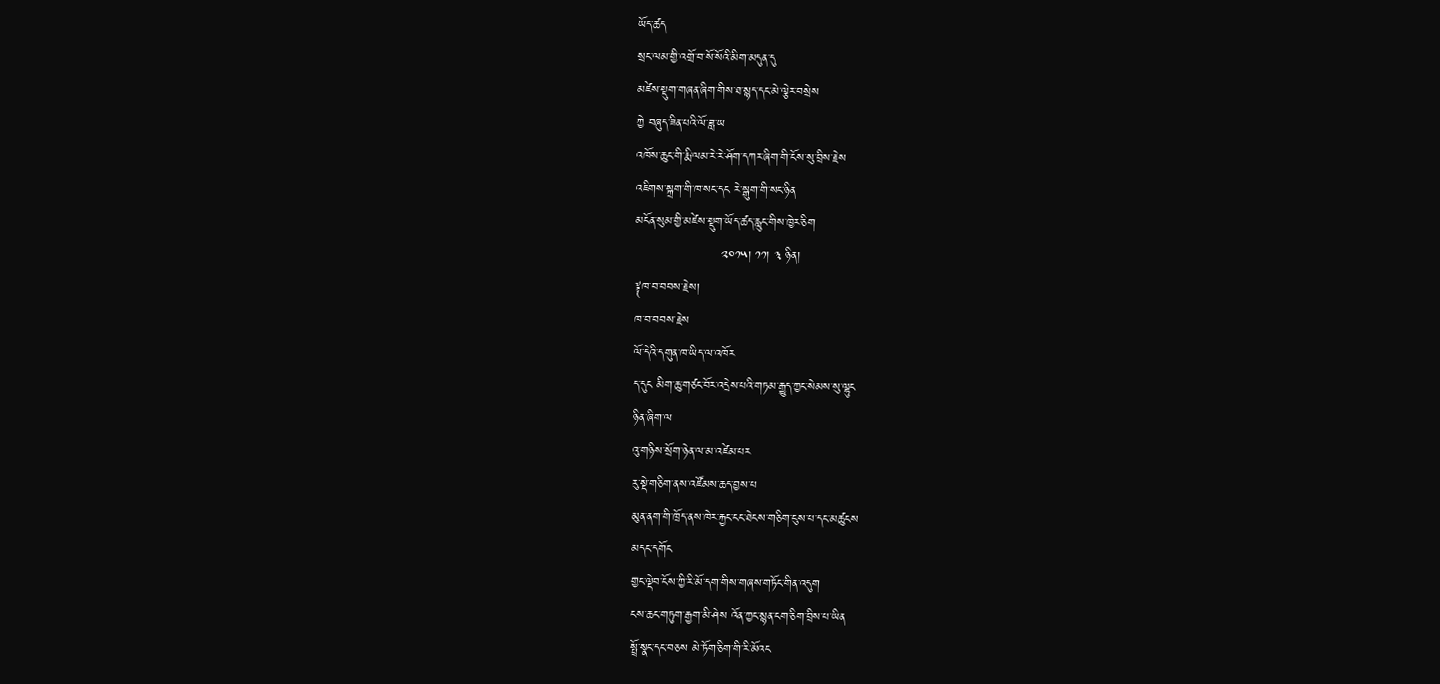ཡོད་ཚད
སྲང་ལམ་གྱི་འགྲོ་བ་སོ་སོའི་མིག་མདུན་དུ
མཛེས་སྡུག་གཞན་ཞིག་གིས་ཐ་སྙད་དང་མེ་ལྕེར་བསྲེས
ཀྱེ བཞུད་ཟིན་པའི་ལོ་ཟླ་ཡ
འཁོས་ཆུང་གི་རྨི་ལམ་རེ་རེ་ཤོག་དཀར་ཞིག་གི་ངོས་སུ་བྲིས་རྗེས
འཇིགས་སྐྲག་གི་ཁ་སང་དང རེ་སྒུག་གི་སང་ཉིན
མངོན་སུམ་གྱི་མཛེས་སྡུག་ཡོད་ཚད་རླུང་གིས་ཁྱེར་ཅིག
                     ༢༠༡༥། ༡༡། ༣ ཉིན།
༈ཁ་བ་བབས་རྗེས།
ཁ་བ་བབས་རྗེས
ལོ་དེའི་དགུན་ཁ་ཡིད་ལ་འཁོར
ད་དུང མིག་ཆུ་གཙང་བོར་འདྲེས་པའི་གཏམ་རྒྱུད་ཀྱང་སེམས་སུ་ལྷུང
ཉིན་ཞིག་ལ
འུ་གཉིས་སྲོག་ཉེན་ལ་མ་འཛེམ་པར
རུ་སྡེ་གཅིག་ནས་འཛོམས་ཆད་བྱས་པ
མུན་ནག་གི་ཁྲོད་ནས་ཁེར་རྐྱང་ངང་ཐེངས་གཅིག་ངུས་པ་དང་མཚུངས
མདང་དགོང
གྱང་ལྡེབ་ངོས་ཀྱི་རི་མོ་དག་གིས་གཞས་གཏོང་གིན་འདུག
ངས་ཆང་གཏུག་རྒྱག་མི་ཤེས འོན་ཀྱང་སྙན་ངག་ཅིག་བྲིས་པ་ཡིན
སྤྲོ་སྣང་དང་བཅས མེ་ཏོག་ཅིག་གི་རི་མོའང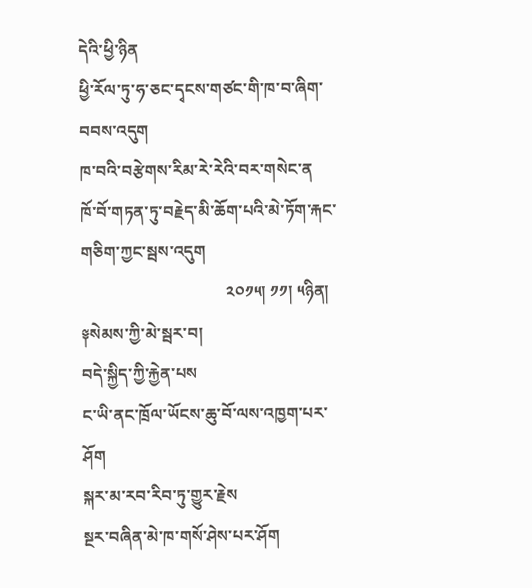དེའི་ཕྱི་ཉིན
ཕྱི་རོལ་ཏུ་ཧ་ཅང་དྭངས་གཙང་གི་ཁ་བ་ཞིག་བབས་འདུག
ཁ་བའི་བརྩེགས་རིམ་རེ་རེའི་བར་གསེང་ན
ཁོ་བོ་གཏན་ཏུ་བརྗེད་མི་ཆོག་པའི་མེ་ཏོག་རྐང་གཅིག་ཀྱང་སྦས་འདུག
                                   ༢༠༡༥། ༡༡། ༥ཉིན།
༈སེམས་ཀྱི་མེ་སྦར་བ།
བདེ་སྐྱིད་ཀྱི་རྐྱེན་པས
ང་ཡི་ནང་ཁྲོལ་ཡོངས་ཆུ་བོ་ལས་འཁྱག་པར་ཤོག
སྐར་མ་རབ་རིབ་ཏུ་གྱུར་རྗེས
སྔར་བཞིན་མེ་ཁ་གསོ་ཤེས་པར་ཤོག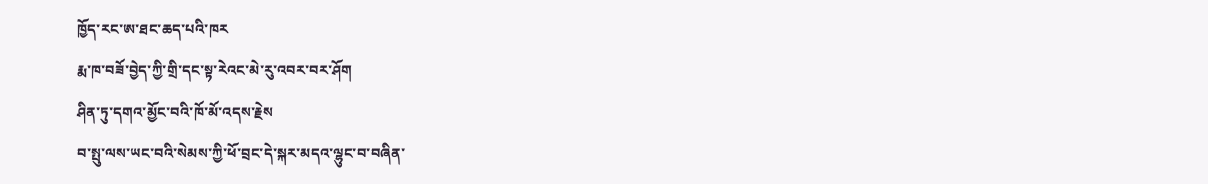ཁྱོད་རང་ཨ་ཐང་ཆད་པའི་ཁར
རྨ་ཁ་བཟོ་བྱེད་ཀྱི་གྲི་དང་སྟ་རེའང་མེ་རུ་འབར་བར་ཤོག
ཤིན་ཏུ་དགའ་མྱོང་བའི་ཁོ་མོ་འདས་རྗེས
བ་སྤུ་ལས་ཡང་བའི་སེམས་ཀྱི་ཕོ་བྲང་དེ་སྐར་མདའ་ལྷུང་བ་བཞིན་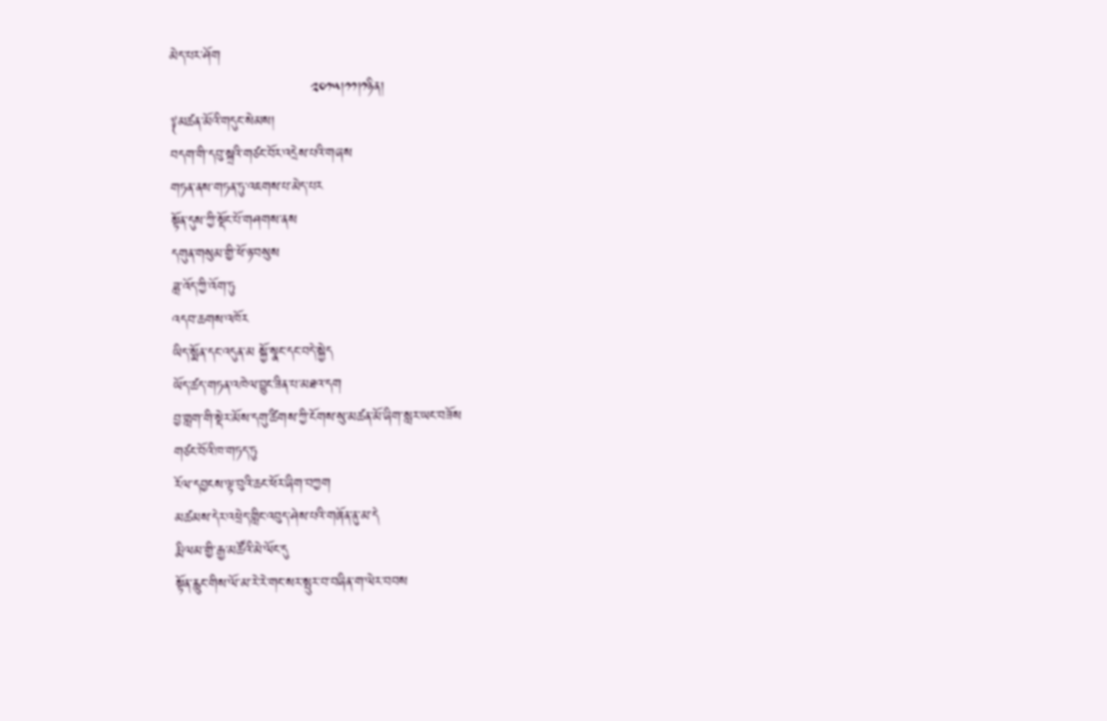མེད་པར་ཤོག
                              ༢༠༡༥།༡༡།༡ཉིན།
༈མཚན་མོའི་གདུང་སེམས།
བདག་གི་དབུ་སྐྲའི་གཙང་བོར་འདྲེས་པའི་གཞས
གཏན་ནས་གཏན་ཏུ་འཇགས་པ་མེད་པར
སྟོན་དུས་ཀྱི་སྡོང་པོ་གཤགས་ནས
དགུན་གསུམ་གྱི་ཕོ་ཉ་བསུས
ཟླ་འོད་ཀྱི་འོག་ཏུ
འདབ་ཆགས་འཁོར
ཡིད་སྨོན་དང་འདུན་མ སྐྱོ་སྣང་དང་བདེ་སྐྱེད
ཡོད་ཚད་གཏན་འཁེལ་བྱུང་ཟིན་པ་མཐའ་དག
བྱ་གླག་གི་སྡེར་མོས་དགུ་ཚིགས་ཀྱི་ངོགས་སུ་མཚན་མོ་ཞིག་སླར་ཡང་བཟོས
གཙང་བོའི་ཁ་གཏད་ཏུ
རོལ་དབྱངས་ལྟ་བུའི་ཆང་ཕོར་ཞིག་བཀྱག
མཚམས་དེར་འཕྲེད་གླིང་འབུད་ཤེས་པའི་གཞོན་ནུ་མ་དེ
རྨི་ལམ་གྱི་རྒྱ་མཚོའི་མེ་ལོང་དུ
སྟོན་རླུང་གིས་ལོ་མ་རེ་རེ་གང་སར་སྤུར་བ་བཞིན་ག་ལེར་བབས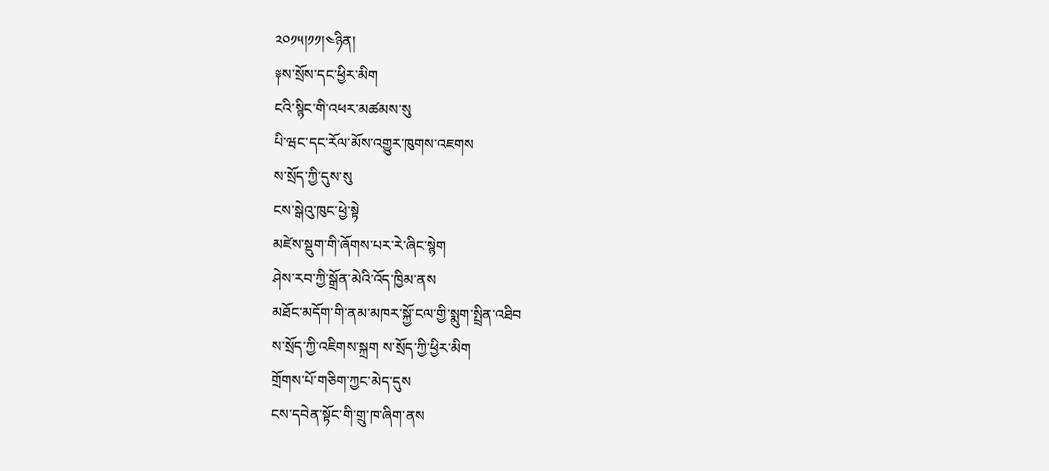༢༠༡༥།༡༡།༤ཉིན།
༈ས་སྲོས་དང་ཕྱིར་མིག
ངའི་སྙིང་གི་འཕར་མཚམས་སུ
པི་ཝང་དང་རོལ་མོས་འགྱུར་ཁུགས་འཇགས
ས་སྲོད་ཀྱི་དུས་སུ
ངས་སྒེའུ་ཁུང་ཕྱེ་སྟེ
མཛེས་སྡུག་གི་ཞོགས་པར་རེ་ཞིང་སྙེག
ཤེས་རབ་ཀྱི་སྒྲོན་མེའི་འོད་ཁྱིམ་ནས
མཐོང་མདོག་གི་ནམ་མཁར་སྐྱོ་ངལ་གྱི་སྨུག་སྤྲིན་འཐིབ
ས་སྲོད་ཀྱི་འཇིགས་སྐྲག ས་སྲོད་ཀྱི་ཕྱིར་མིག
གྲོགས་པོ་གཅིག་ཀྱང་མེད་དུས
ངས་དབེན་སྟོང་གི་གྲུ་ཁ་ཞིག་ནས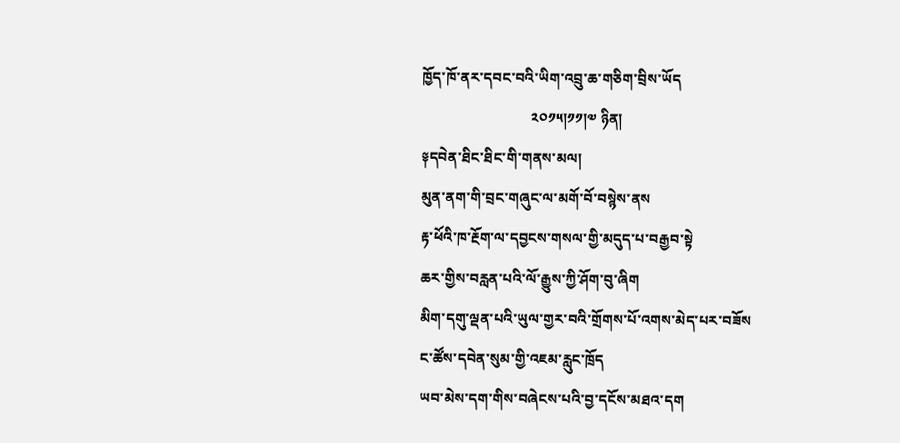ཁྱོད་ཁོ་ནར་དབང་བའི་ཡིག་འབྲུ་ཆ་གཅིག་བྲིས་ཡོད
                              ༢༠༡༥།༡༡།༧ ཉིན།
༈དབེན་ཐིང་ཐིང་གི་གནས་མལ།
མུན་ནག་གི་བྲང་གཞུང་ལ་མགོ་བོ་བསྙེས་ནས
རྟ་ཕོའི་ཁ་རྔོག་ལ་དབྱངས་གསལ་གྱི་མདུད་པ་བརྒྱབ་སྟེ
ཆར་གྱིས་བརླན་པའི་ལོ་རྒྱུས་ཀྱི་ཤོག་བུ་ཞིག
མིག་དགུ་ལྡན་པའི་ཡུལ་གྱར་བའི་གྲོགས་པོ་འགས་མེད་པར་བཟོས
ང་ཚོས་དབེན་སུམ་གྱི་འཇམ་རླུང་ཁྲོད
ཡབ་མེས་དག་གིས་བཞེངས་པའི་བྱ་དངོས་མཐའ་དག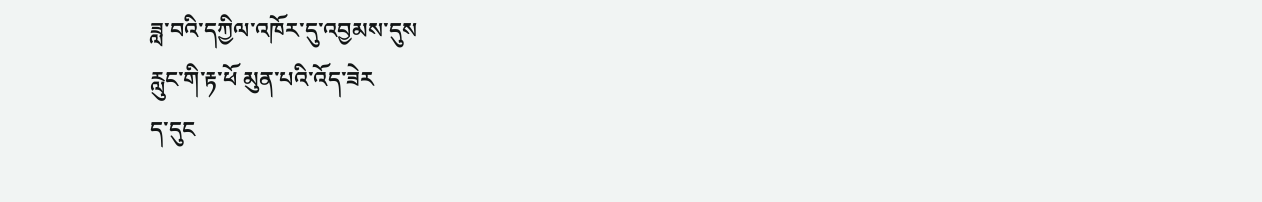ཟླ་བའི་དཀྱིལ་འཁོར་དུ་འབྱམས་དུས
རླུང་གི་རྟ་ཕོ མུན་པའི་འོད་ཟེར
ད་དུང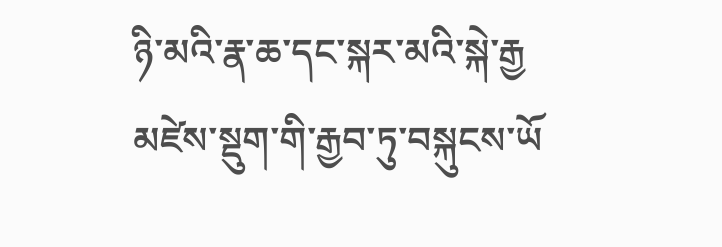ཉི་མའི་རྣ་ཆ་དང་སྐར་མའི་སྐེ་རྒྱ
མཛེས་སྡུག་གི་རྒྱབ་ཏུ་བསྐུངས་ཡོ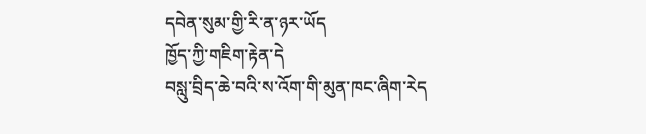དབེན་སུམ་གྱི་རི་ན་ཉར་ཡོད
ཁྱོད་ཀྱི་གཇིག་རྟེན་དེ
བསླུ་བྲིད་ཆེ་བའི་ས་འོག་གི་མུན་ཁང་ཞིག་རེད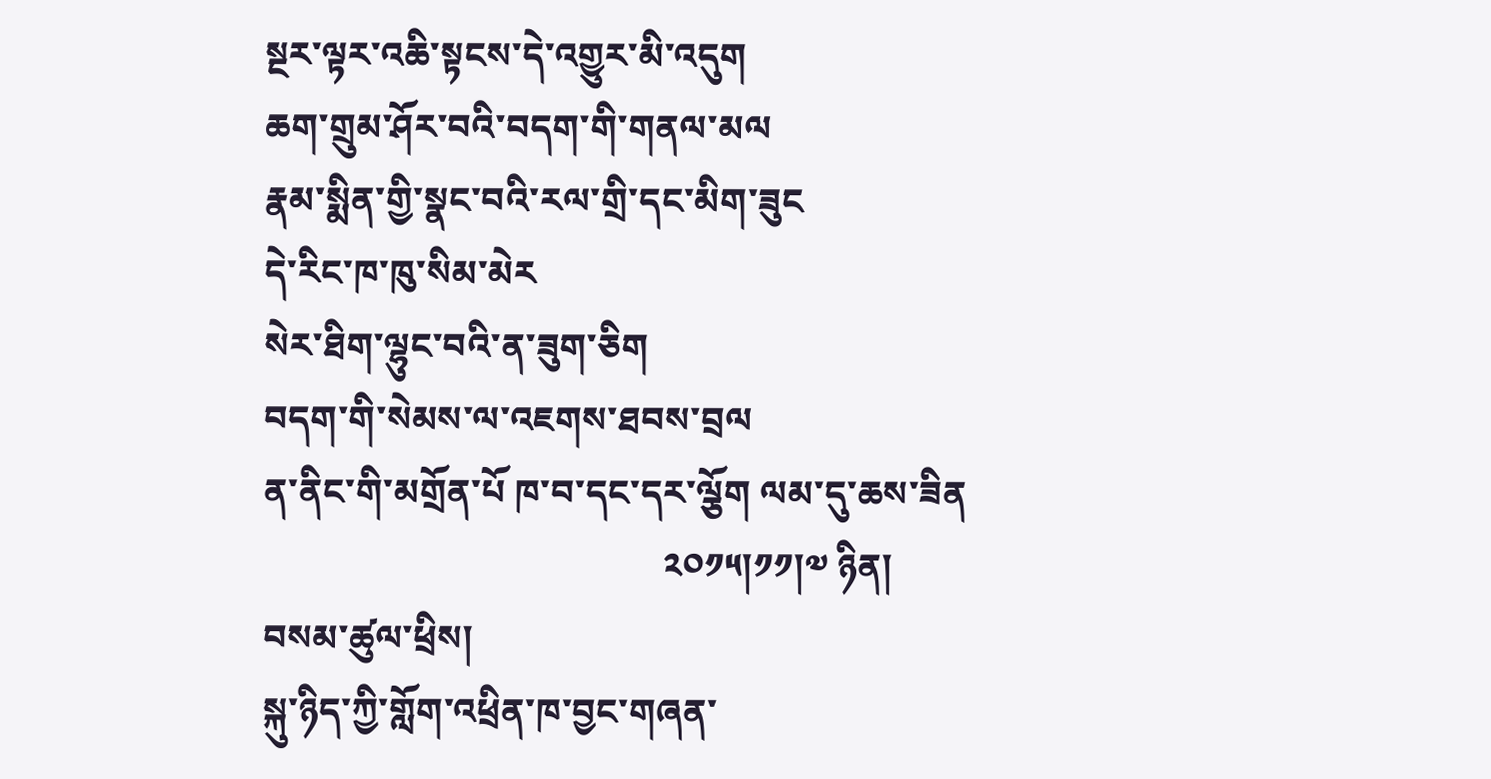སྔར་ལྟར་འཆི་སྟངས་དེ་འགྱུར་མི་འདུག
ཆག་གྲུམ་ཤོར་བའི་བདག་གི་གནལ་མལ
རྣམ་སྨིན་གྱི་སྣང་བའི་རལ་གྲི་དང་མིག་ཟུང
དེ་རིང་ཁ་ཁུ་སིམ་མེར
སེར་ཐིག་ལྷུང་བའི་ན་ཟུག་ཅིག
བདག་གི་སེམས་ལ་འཇགས་ཐབས་བྲལ
ན་ནིང་གི་མགྲོན་པོ ཁ་བ་དང་དར་ལྕོག ལམ་དུ་ཆས་ཟིན
                                            ༢༠༡༥།༡༡།༧ ཉིན།
བསམ་ཚུལ་ཕྲིས།
སྐུ་ཉིད་ཀྱི་གློག་འཕྲིན་ཁ་བྱང་གཞན་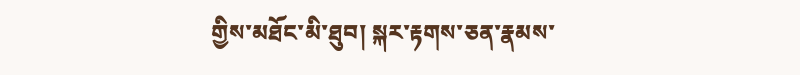གྱིས་མཐོང་མི་ཐུབ། སྐར་རྟགས་ཅན་རྣམས་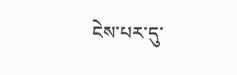ངེས་པར་དུ་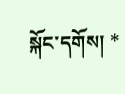སྐོང་དགོས། *